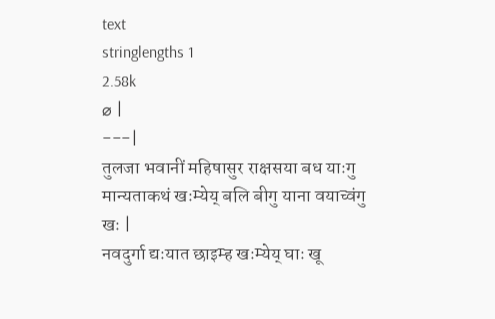text
stringlengths 1
2.58k
⌀ |
---|
तुलजा भवानीं महिषासुर राक्षसया बध याःगु मान्यताकथं खःम्येय् बलि बीगु याना वयाच्वंगु खः |
नवदुर्गा द्यःयात छाइम्ह खःम्येय् घाः खू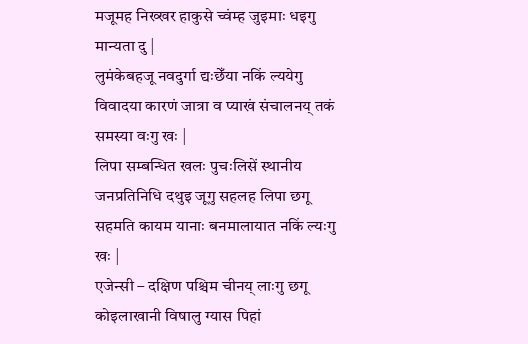मजूमह निख्खर हाकुसे च्वंम्ह जुइमाः धइगु मान्यता दु |
लुमंकेबहजू नवदुर्गा द्यःछेँया नकिं ल्ययेगु विवादया कारणं जात्रा व प्याखं संचालनय् तकं समस्या वःगु खः |
लिपा सम्बन्धित खलः पुचःलिसें स्थानीय जनप्रतिनिधि दथुइ जूगु सहलह लिपा छगू सहमति कायम यानाः बनमालायात नकिं ल्यःगु खः |
एजेन्सी – दक्षिण पश्चिम चीनय् लाःगु छगू कोइलाखानी विषालु ग्यास पिहां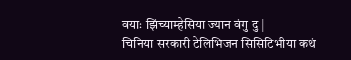वयाः झिंच्याम्हेसिया ज्यान वंगु दु |
चिनिया सरकारी टेलिभिजन सिसिटिभीया कथं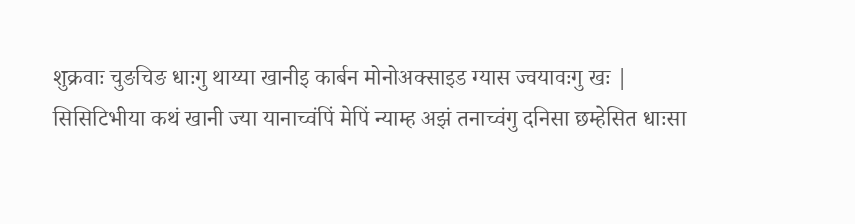शुक्रवाः चुङचिङ धाःगु थाय्या खानीइ कार्बन मोनोअक्साइड ग्यास ज्वयावःगु खः |
सिसिटिभीया कथं खानी ज्या यानाच्वंपिं मेपिं न्याम्ह अझं तनाच्वंगु दनिसा छम्हेसित धाःसा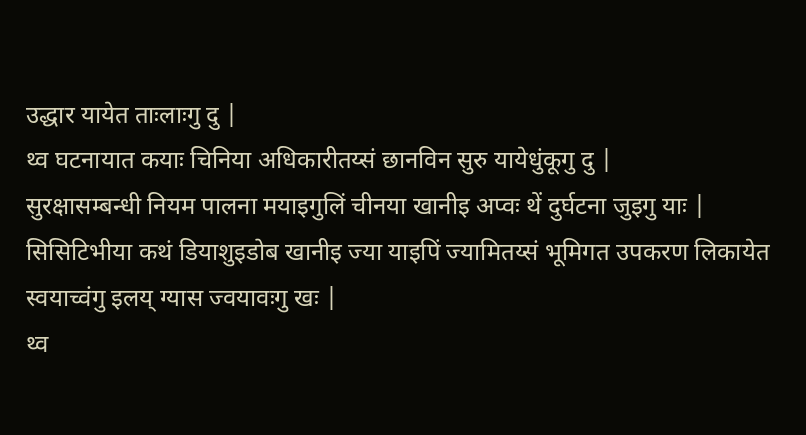उद्धार यायेत ताःलाःगु दु |
थ्व घटनायात कयाः चिनिया अधिकारीतय्सं छानविन सुरु यायेधुंकूगु दु |
सुरक्षासम्बन्धी नियम पालना मयाइगुलिं चीनया खानीइ अप्वः थें दुर्घटना जुइगु याः |
सिसिटिभीया कथं डियाशुइडोब खानीइ ज्या याइपिं ज्यामितय्सं भूमिगत उपकरण लिकायेत स्वयाच्वंगु इलय् ग्यास ज्वयावःगु खः |
थ्व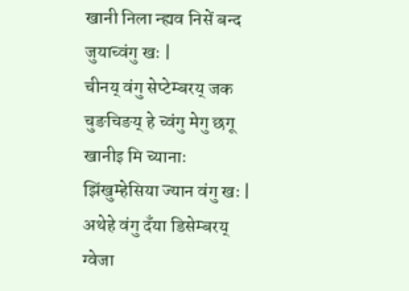खानी निला न्ह्यव निसें बन्द जुयाच्वंगु खः |
चीनय् वंगु सेप्टेम्बरय् जक चुङचिङय् हे च्वंगु मेगु छगू खानीइ मि च्यानाः झिंखुम्हेसिया ज्यान वंगु खः |
अथेहे वंगु दँया डिसेम्बरय् ग्वेजा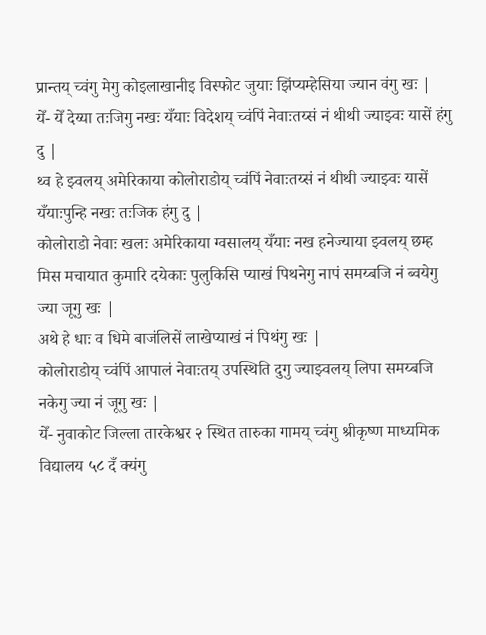प्रान्तय् च्वंगु मेगु कोइलाखानीइ विस्फोट जुयाः झिंप्यम्हेसिया ज्यान वंगु खः |
येँ- येँ देय्या तःजिगु नखः यँयाः विदेशय् च्वंपिं नेवाःतय्सं नं थीथी ज्याझ्वः यासें हंगु दु |
थ्व हे झ्वलय् अमेरिकाया कोलोराडोय् च्वंपिं नेवाःतय्सं नं थीथी ज्याझ्वः यासें यँयाःपुन्हि नखः तःजिक हंगु दु |
कोलोराडो नेवाः खलः अमेरिकाया ग्वसालय् यँयाः नख हनेज्याया झ्वलय् छम्ह मिस मचायात कुमारि दयेकाः पुलुकिसि प्याखं पिथनेगु नापं समय्बजि नं ब्वयेगु ज्या जूगु खः |
अथे हे धाः व धिमे बाजंलिसें लाखेप्याखं नं पिथंगु खः |
कोलोराडोय् च्वंपिं आपालं नेवाःतय् उपस्थिति दुगु ज्याझ्वलय् लिपा समय्बजि नकेगु ज्या नं जूगु खः |
येँ- नुवाकोट जिल्ला तारकेश्वर २ स्थित तारुका गामय् च्वंगु श्रीकृष्ण माध्यमिक विद्यालय ५८ दँ क्यंगु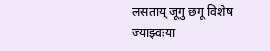लसताय् जूगु छगू विशेष ज्याझ्वःया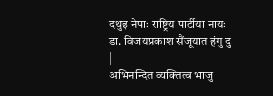दथुइ नेपाः राष्ट्रिय पार्टीया नायः डा. विजयप्रकाश सैंजूयात हंगु दु |
अभिनन्दित व्यक्तित्व भाजु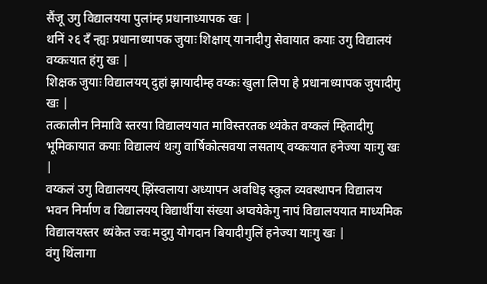सैंजू उगु विद्यालयया पुलांम्ह प्रधानाध्यापक खः |
थनिं २६ दँ न्ह्यः प्रधानाध्यापक जुयाः शिक्षाय् यानादीगु सेवायात कयाः उगु विद्यालयं वय्कःयात हंगु खः |
शिक्षक जुयाः विद्यालयय् दुहां झायादीम्ह वय्कः खुला लिपा हे प्रधानाध्यापक जुयादीगु खः |
तत्कालीन निमावि स्तरया विद्यालययात माविस्तरतक थ्यंकेत वय्कलं म्हितादीगु भूमिकायात कयाः विद्यालयं थःगु वार्षिकोत्सवया लसताय् वय्कःयात हनेज्या याःगु खः |
वय्कलं उगु विद्यालयय् झिंस्वलाया अध्यापन अवधिइ स्कुल व्यवस्थापन विद्यालय भवन निर्माण व विद्यालयय् विद्यार्थीया संख्या अप्वयेकेगु नापं विद्यालययात माध्यमिक विद्यालयस्तर थ्यंकेत ज्वः मदुगु योगदान बियादीगुलिं हनेज्या याःगु खः |
वंगु थिंलागा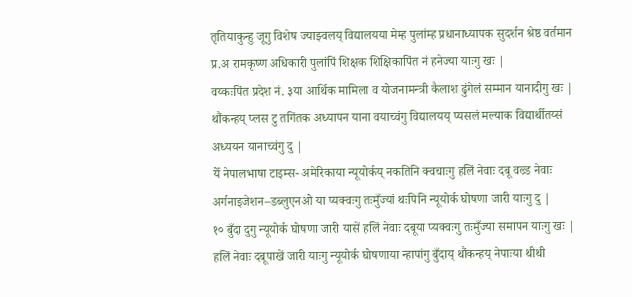तृतियाकुन्हु जूगु विशेष ज्याझ्वलय् विद्यालयया मेम्ह पुलांम्ह प्रधानाध्यापक सुदर्शन श्रेष्ठ वर्तमान प्र.अ रामकृष्ण अधिकारी पुलांपिं शिक्षक शिक्षिकापिंत नं हनेज्या याःगु खः |
वय्कःपिंत प्रदेश नं. ३या आर्थिक मामिला व योजनामन्त्री कैलाश ढुंगेलं सम्मान यानादीगु खः |
थौंकन्हय् प्लस टु तगिंतक अध्यापन याना वयाच्वंगु विद्यालयय् प्यसलं मल्याक विद्यार्थीतय्सं अध्ययन यानाच्वंगु दु |
येँ नेपालभाषा टाइम्स- अमेरिकाया न्यूयोर्कय् नकतिनि क्वचाःगु हलिं नेवाः दबू वल्र्ड नेवाः अर्गनाइजेशन–डब्लुएनओ या प्यक्वःगु तःमुँज्यां थःपिनि न्यूयोर्क घोषणा जारी याःगु दु |
१० बुँदा दुगु न्यूयोर्क घोषणा जारी यासें हलिं नेवाः दबूया प्यक्वःगु तःमुँज्या समापन याःगु खः |
हलिं नेवाः दबूपाखें जारी याःगु न्यूयोर्क घोषणाया न्हापांगु बुँदाय् थौंकन्हय् नेपाःया थीथी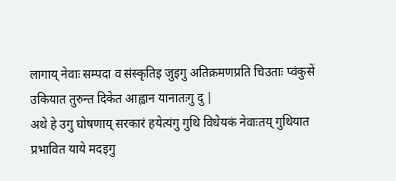लागाय् नेवाः सम्पदा व संस्कृतिइ जुइगु अतिक्रमणप्रति चिउताः प्वंकुसें उकियात तुरुन्त दिकेत आह्वान यानातःगु दु |
अथे हे उगु घोषणाय् सरकारं हयेत्यंगु गुथि विधेयकं नेवाःतय् गुथियात प्रभावित याये मदइगु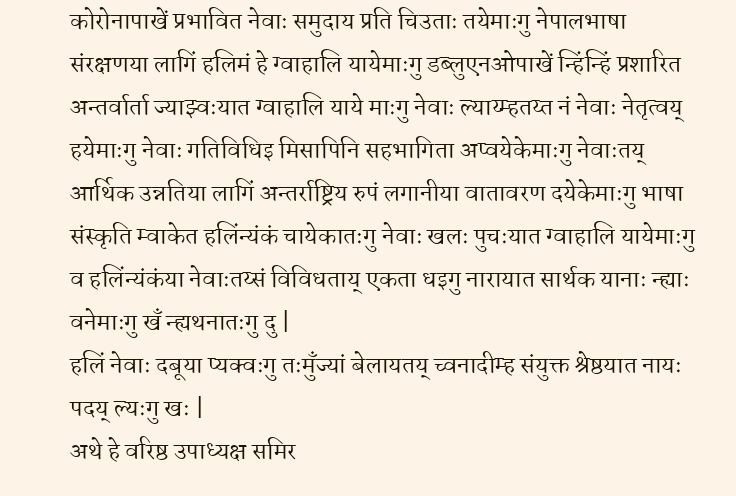कोरोनापाखें प्रभावित नेवाः समुदाय प्रति चिउताः तयेमाःगु नेपालभाषा संरक्षणया लागिं हलिमं हे ग्वाहालि यायेमाःगु डब्लुएनओपाखें न्हिंन्हिं प्रशारित अन्तर्वार्ता ज्याझ्वःयात ग्वाहालि याये माःगु नेवाः ल्याय्म्हतय्त नं नेवाः नेतृत्वय् हयेमाःगु नेवाः गतिविधिइ मिसापिनि सहभागिता अप्वयेकेमाःगु नेवाःतय् आर्थिक उन्नतिया लागिं अन्तर्राष्ट्रिय रुपं लगानीया वातावरण दयेकेमाःगु भाषा संस्कृति म्वाकेत हलिंन्यंकं चायेकातःगु नेवाः खलः पुचःयात ग्वाहालि यायेमाःगु व हलिंन्यंकंया नेवाःतय्सं विविधताय् एकता धइगु नारायात सार्थक यानाः न्ह्याः वनेमाःगु खँ न्ह्यथनातःगु दु |
हलिं नेवाः दबूया प्यक्वःगु तःमुँज्यां बेलायतय् च्वनादीम्ह संयुक्त श्रेष्ठयात नायः पदय् ल्यःगु खः |
अथे हे वरिष्ठ उपाध्यक्ष समिर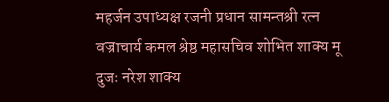महर्जन उपाध्यक्ष रजनी प्रधान सामन्तश्री रत्न वज्राचार्य कमल श्रेष्ठ महासचिव शोभित शाक्य मू दुजः नरेश शाक्य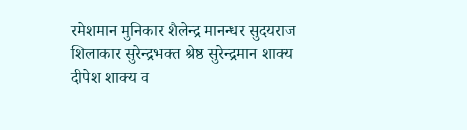रमेशमान मुनिकार शैलेन्द्र मानन्धर सुदयराज शिलाकार सुरेन्द्रभक्त श्रेष्ठ सुरेन्द्रमान शाक्य दीपेश शाक्य व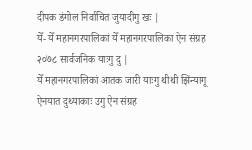दीपक डंगोल निर्वाचित जुयादीगु खः |
येँ- येँ महानगरपालिकां येँ महानगरपालिका ऐन संग्रह २०७८ सार्वजनिक याःगु दु |
येँ महानगरपालिकां आतक जारी याःगु थीथी झिंन्यागू ऐनयात दुथ्याकाः उगु ऐन संग्रह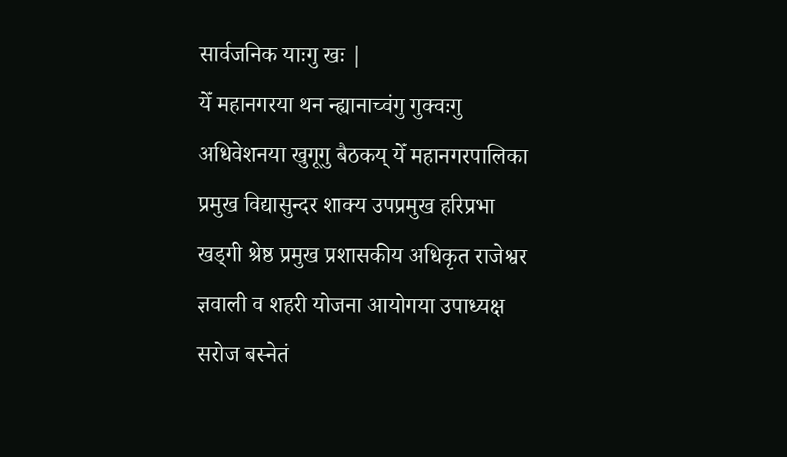सार्वजनिक याःगु खः |
येँ महानगरया थन न्ह्यानाच्वंगु गुक्वःगु अधिवेशनया खुगूगु बैठकय् येँ महानगरपालिका प्रमुख विद्यासुन्दर शाक्य उपप्रमुख हरिप्रभा खड्गी श्रेष्ठ प्रमुख प्रशासकीय अधिकृत राजेश्वर ज्ञवाली व शहरी योजना आयोगया उपाध्यक्ष सरोज बस्नेतं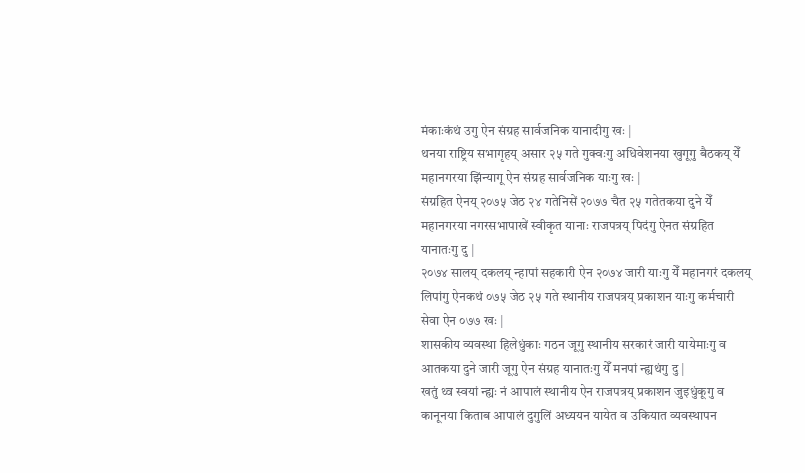मंकाःकंथं उगु ऐन संग्रह सार्वजनिक यानादीगु खः |
थनया राष्ट्रिय सभागृहय् असार २५ गते गुक्वःगु अधिवेशनया खुगूगु बैठकय् येँ महानगरया झिंन्यागू ऐन संग्रह सार्वजनिक याःगु खः |
संग्रहित ऐनय् २०७५ जेठ २४ गतेनिसें २०७७ चैत २५ गतेतकया दुने येँ महानगरया नगरसभापाखें स्वीकृत यानाः राजपत्रय् पिदंगु ऐनत संग्रहित यानातःगु दु |
२०७४ सालय् दकलय् न्हापां सहकारी ऐन २०७४ जारी याःगु येँ महानगरं दकलय् लिपांगु ऐनकथं ०७५ जेठ २५ गते स्थानीय राजपत्रय् प्रकाशन याःगु कर्मचारी सेवा ऐन ०७७ खः |
शासकीय व्यवस्था हिलेधुंकाः गठन जूगु स्थानीय सरकारं जारी यायेमाःगु व आतकया दुने जारी जूगु ऐन संग्रह यानातःगु येँ मनपां न्ह्यथंगु दु |
खतुं थ्व स्वयां न्ह्यः नं आपालं स्थानीय ऐन राजपत्रय् प्रकाशन जुइधुंकूगु व कानूनया किताब आपालं दुगुलिं अध्ययन यायेत व उकियात व्यवस्थापन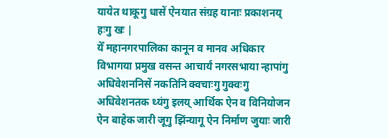यायेत थाकूगु धासें ऐनयात संग्रह यानाः प्रकाशनय् हःगु खः |
येँ महानगरपालिका कानून व मानव अधिकार विभागया प्रमुख वसन्त आचार्यं नगरसभाया न्हापांगु अधिवेशननिसें नकतिनि क्वचाःगु गुक्वःगु अधिवेशनतक थ्यंगु इलय् आर्थिक ऐन व विनियोजन ऐन बाहेक जारी जूगु झिंन्यागू ऐन निर्माण जुयाः जारी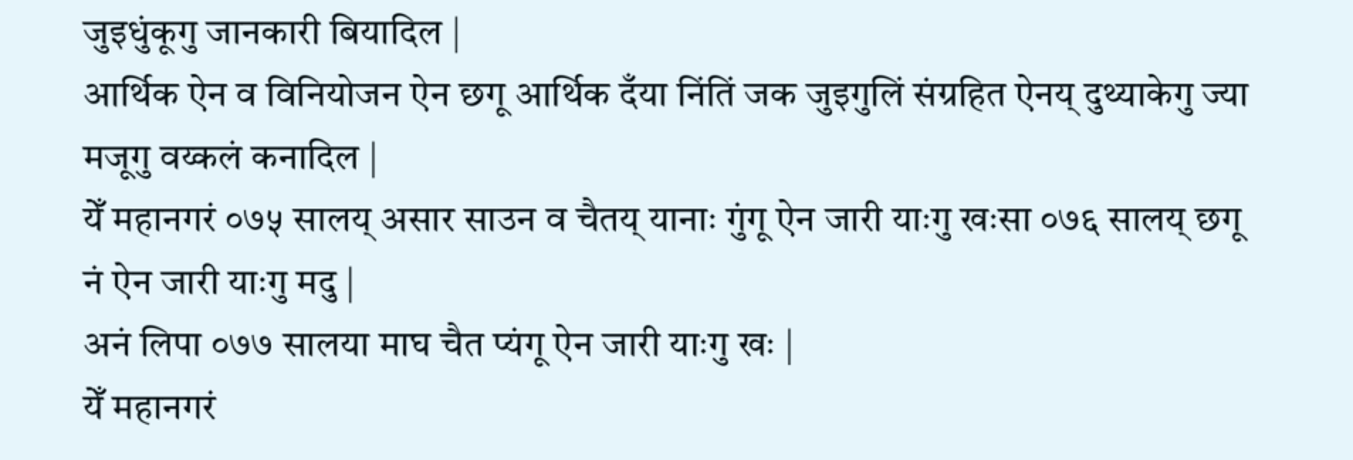जुइधुंकूगु जानकारी बियादिल |
आर्थिक ऐन व विनियोजन ऐन छगू आर्थिक दँया निंतिं जक जुइगुलिं संग्रहित ऐनय् दुथ्याकेगु ज्या मजूगु वय्कलं कनादिल |
येँ महानगरं ०७५ सालय् असार साउन व चैतय् यानाः गुंगू ऐन जारी याःगु खःसा ०७६ सालय् छगू नं ऐन जारी याःगु मदु |
अनं लिपा ०७७ सालया माघ चैत प्यंगू ऐन जारी याःगु खः |
येँ महानगरं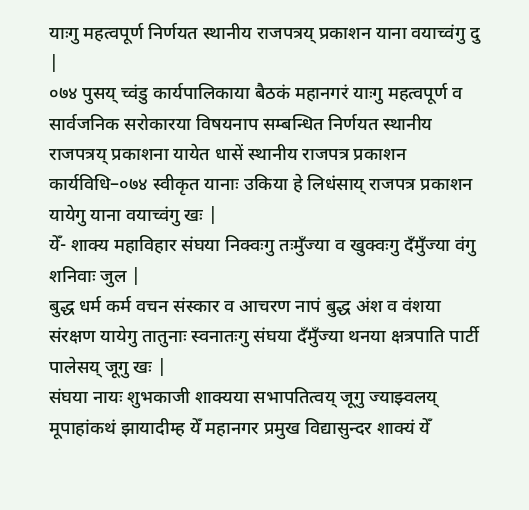याःगु महत्वपूर्ण निर्णयत स्थानीय राजपत्रय् प्रकाशन याना वयाच्वंगु दु |
०७४ पुसय् च्वंडु कार्यपालिकाया बैठकं महानगरं याःगु महत्वपूर्ण व सार्वजनिक सरोकारया विषयनाप सम्बन्धित निर्णयत स्थानीय राजपत्रय् प्रकाशना यायेत धासें स्थानीय राजपत्र प्रकाशन कार्यविधि–०७४ स्वीकृत यानाः उकिया हे लिधंसाय् राजपत्र प्रकाशन यायेगु याना वयाच्वंगु खः |
येँ- शाक्य महाविहार संघया निक्वःगु तःमुँज्या व खुक्वःगु दँमुँज्या वंगु शनिवाः जुल |
बुद्ध धर्म कर्म वचन संस्कार व आचरण नापं बुद्ध अंश व वंशया संरक्षण यायेगु तातुनाः स्वनातःगु संघया दँमुँज्या थनया क्षत्रपाति पार्टी पालेसय् जूगु खः |
संघया नायः शुभकाजी शाक्यया सभापतित्वय् जूगु ज्याझ्वलय् मूपाहांकथं झायादीम्ह येँ महानगर प्रमुख विद्यासुन्दर शाक्यं येँ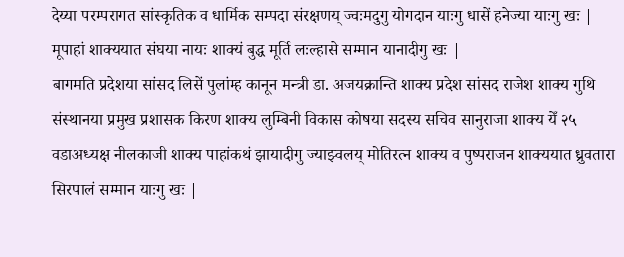देय्या परम्परागत सांस्कृतिक व धार्मिक सम्पदा संरक्षणय् ज्वःमदुगु योगदान याःगु धासें हनेज्या याःगु खः |
मूपाहां शाक्ययात संघया नायः शाक्यं बुद्ध मूर्ति लःल्हासे सम्मान यानादीगु खः |
बागमति प्रदेशया सांसद लिसें पुलांम्ह कानून मन्त्री डा. अजयक्रान्ति शाक्य प्रदेश सांसद राजेश शाक्य गुथि संस्थानया प्रमुख प्रशासक किरण शाक्य लुम्बिनी विकास कोषया सदस्य सचिव सानुराजा शाक्य येँ २५ वडाअध्यक्ष नीलकाजी शाक्य पाहांकथं झायादीगु ज्याझ्वलय् मोतिरत्न शाक्य व पुष्पराजन शाक्ययात ध्रुवतारा सिरपालं सम्मान याःगु खः |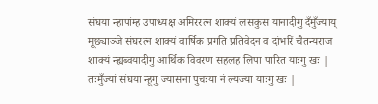संघया न्हापांम्ह उपाध्यक्ष अमिररत्न शाक्यं लसकुस यानादीगु दँमुँज्याय् मूछ्याञ्जे संघरत्न शाक्यं वार्षिक प्रगति प्रतिवेदन व दांभरिं चैतन्यराज शाक्यं न्ह्यब्वयादीगु आर्थिक विवरण सहलह लिपा पारित याःगु खः |
तःमुँज्यां संघया न्हूगु ज्यासना पुचःया नं ल्यज्या याःगु खः |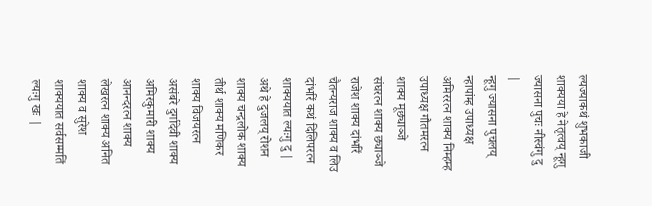ल्यज्याकथं शुभकाजी शाक्यया हे नेतृत्वय् न्हूगु ज्यासना पुचः नीस्वंगु दु |
न्हूगु ज्यासना पुचलय् न्हापांम्ह उपाध्यक्ष अमिररत्न शाक्य निम्हम्ह उपाध्यक्ष गौतमरत्न शाक्य मूछ्याञ्जे संघरत्न शाक्य छ्याञ्जे राजेश शाक्य दांभरिं चैतन्यराज शाक्य व लिउ दांभरिं कथं दिलिपरत्न शाक्ययात ल्यःगु दु |
अथे हे दुजलय् रोशन शाक्य चन्द्रलोक शाक्य तीर्थ शाक्य मणिकर शाक्य विजयरत्न असंबरे दुर्गादेवी शाक्य अमिरकुमारी शाक्य आनन्दरत्न शाक्य लेखरत्न शाक्य अनित शाक्य व सुरेश शाक्ययात सर्वसम्मतिं ल्यःगु खः |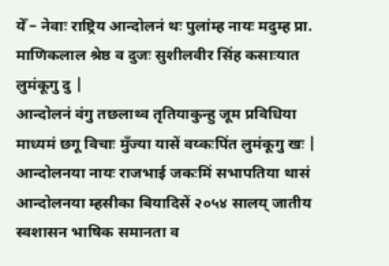येँ – नेवाः राष्ट्रिय आन्दोलनं थः पुलांम्ह नायः मदुम्ह प्रा. माणिकलाल श्रेष्ठ व दुजः सुशीलवीर सिंह कसाःयात लुमंकूगु दु |
आन्दोलनं वंगु तछलाथ्व तृतियाकुन्हु जूम प्रविधिया माध्यमं छगू विचाः मुँज्या यासें वय्कःपिंत लुमंकूगु खः |
आन्दोलनया नायः राजभाई जकःमिं सभापतिया थासं आन्दोलनया म्हसीका बियादिसें २०५४ सालय् जातीय स्वशासन भाषिक समानता व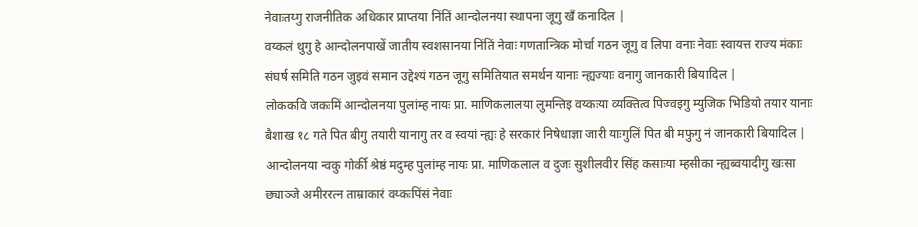नेवाःतय्गु राजनीतिक अधिकार प्राप्तया निंतिं आन्दोलनया स्थापना जूगु खँ कनादिल |
वय्कलं थुगु हे आन्दोलनपाखें जातीय स्वशसानया निंतिं नेवाः गणतान्त्रिक मोर्चा गठन जूगु व लिपा वनाः नेवाः स्वायत्त राज्य मंकाः संघर्ष समिति गठन जुइवं समान उद्देश्यं गठन जूगु समितियात समर्थन यानाः न्ह्यज्याः वनागु जानकारी बियादिल |
लोककवि जकःमिं आन्दोलनया पुलांम्ह नायः प्रा. माणिकलालया लुमन्तिइ वय्कःया व्यक्तित्व पिज्वइगु म्युजिक भिडियो तयार यानाः बैशाख १८ गते पित बीगु तयारी यानागु तर व स्वयां न्ह्यः हे सरकारं निषेधाज्ञा जारी याःगुलिं पित बी मफुगु नं जानकारी बियादिल |
आन्दोलनया न्वकु गोर्की श्रेष्ठं मदुम्ह पुलांम्ह नायः प्रा. माणिकलाल व दुजः सुशीलवीर सिंह कसाःया म्हसीका न्ह्यब्वयादीगु खःसा छ्याञ्जे अमीररत्न ताम्राकारं वय्कःपिंसं नेवाः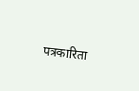पत्रकारिता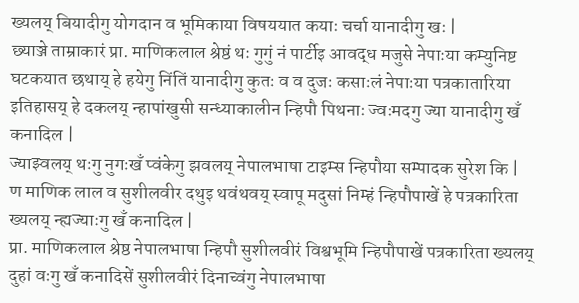ख्यलय् बियादीगु योगदान व भूमिकाया विषययात कयाः चर्चा यानादीगु खः |
छ्याञ्जे ताम्राकारं प्रा. माणिकलाल श्रेष्ठं थः गुगुं नं पार्टीइ आवद्ध मजुसे नेपाःया कम्युनिष्ट घटकयात छथाय् हे हयेगु निंतिं यानादीगु कुतः व व दुजः कसाःलं नेपाःया पत्रकातारिया इतिहासय् हे दकलय् न्हापांखुसी सन्ध्याकालीन न्हिपौ पिथनाः ज्वःमदगु ज्या यानादीगु खँ कनादिल |
ज्याझ्वलय् थःगु नुगःखँ प्वंकेगु झवलय् नेपालभाषा टाइम्स न्हिपौया सम्पादक सुरेश कि |
ण माणिक लाल व सुशीलवीर दथुइ थवंथवय् स्वापू मदुसां निम्हं न्हिपौपाखें हे पत्रकारिता ख्यलय् न्ह्यज्याःगु खँ कनादिल |
प्रा. माणिकलाल श्रेष्ठ नेपालभाषा न्हिपौ सुशीलवीरं विश्वभूमि न्हिपौपाखें पत्रकारिता ख्यलय् दुहां वःगु खँ कनादिसें सुशीलवीरं दिनाच्वंगु नेपालभाषा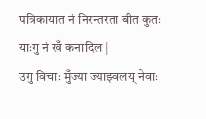पत्रिकायात नं निरन्तरता बीत कुतः याःगु नं खँ कनादिल |
उगु विचाः मुँज्या ज्याझ्वलय् नेवाः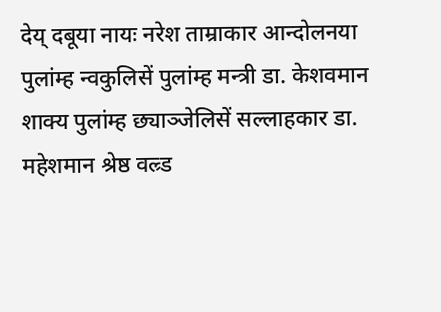देय् दबूया नायः नरेश ताम्राकार आन्दोलनया पुलांम्ह न्वकुलिसें पुलांम्ह मन्त्री डा. केशवमान शाक्य पुलांम्ह छ्याञ्जेलिसें सल्लाहकार डा. महेशमान श्रेष्ठ वल्र्ड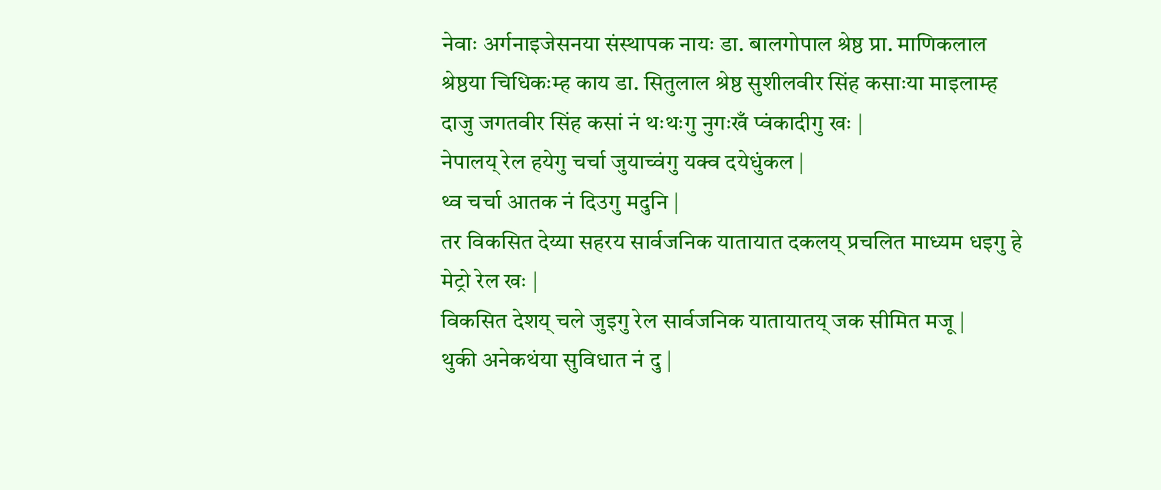नेवाः अर्गनाइजेसनया संस्थापक नायः डा. बालगोपाल श्रेष्ठ प्रा. माणिकलाल श्रेष्ठया चिधिकःम्ह काय डा. सितुलाल श्रेष्ठ सुशीलवीर सिंह कसाःया माइलाम्ह दाजु जगतवीर सिंह कसां नं थःथःगु नुगःखँ प्वंकादीगु खः |
नेपालय् रेल हयेगु चर्चा जुयाच्वंगु यक्व दयेधुंकल |
थ्व चर्चा आतक नं दिउगु मदुनि |
तर विकसित देय्या सहरय सार्वजनिक यातायात दकलय् प्रचलित माध्यम धइगु हे मेट्रो रेल खः |
विकसित देशय् चले जुइगु रेल सार्वजनिक यातायातय् जक सीमित मजू |
थुकी अनेकथंया सुविधात नं दु |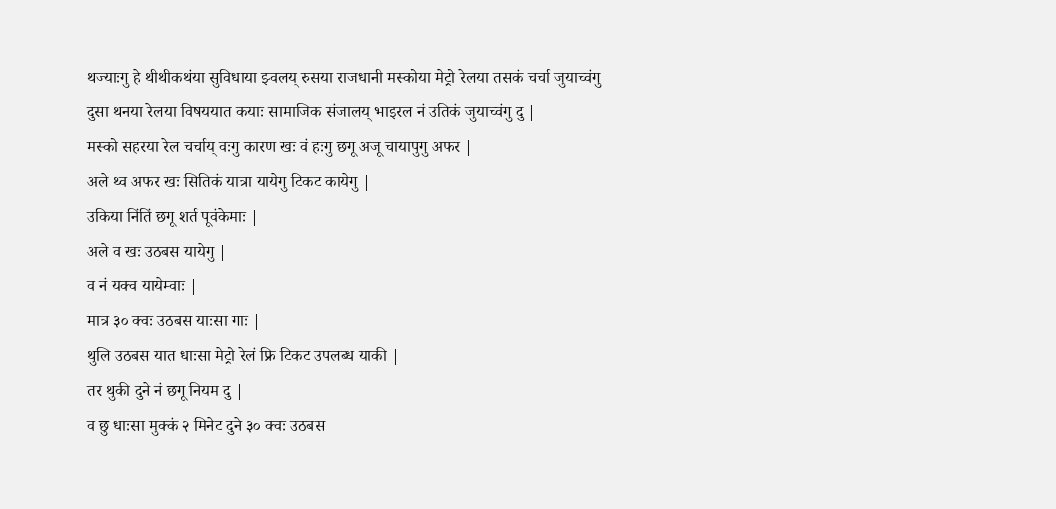थज्याःगु हे थीथीकथंया सुविधाया झ्वलय् रुसया राजधानी मस्कोया मेट्रो रेलया तसकं चर्चा जुयाच्वंगु दुसा थनया रेलया विषययात कयाः सामाजिक संजालय् भाइरल नं उतिकं जुयाच्वंगु दु |
मस्को सहरया रेल चर्चाय् वःगु कारण खः वं हःगु छगू अजू चायापुगु अफर |
अले थ्व अफर खः सितिकं यात्रा यायेगु टिकट कायेगु |
उकिया निंतिं छगू शर्त पूवंकेमाः |
अले व खः उठबस यायेगु |
व नं यक्व यायेम्वाः |
मात्र ३० क्वः उठबस याःसा गाः |
थुलि उठबस यात धाःसा मेट्रो रेलं फ्रि टिकट उपलब्ध याकी |
तर थुकी दुने नं छगू नियम दु |
व छु धाःसा मुक्कं २ मिनेट दुने ३० क्वः उठबस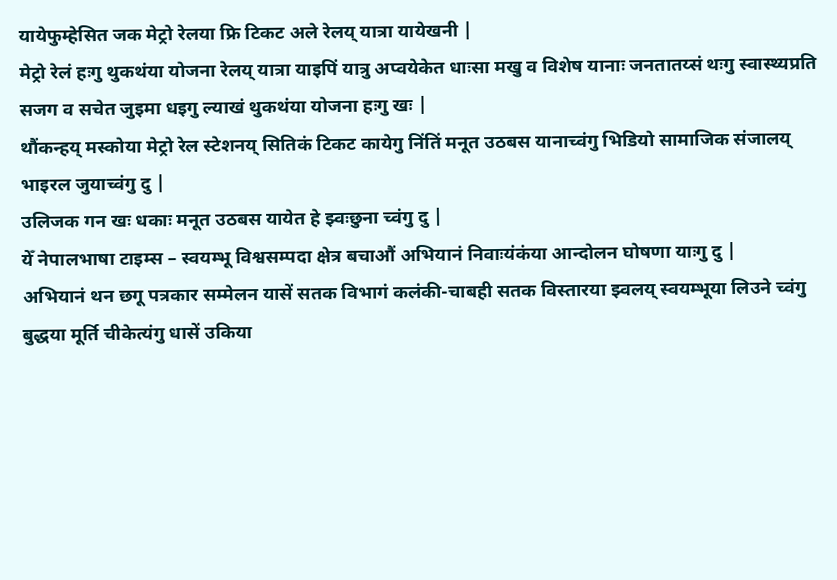यायेफुम्हेसित जक मेट्रो रेलया फ्रि टिकट अले रेलय् यात्रा यायेखनी |
मेट्रो रेलं हःगु थुकथंया योजना रेलय् यात्रा याइपिं यात्रु अप्वयेकेत धाःसा मखु व विशेष यानाः जनतातय्सं थःगु स्वास्थ्यप्रति सजग व सचेत जुइमा धइगु ल्याखं थुकथंया योजना हःगु खः |
थौंकन्हय् मस्कोया मेट्रो रेल स्टेशनय् सितिकं टिकट कायेगु निंतिं मनूत उठबस यानाच्वंगु भिडियो सामाजिक संजालय् भाइरल जुयाच्वंगु दु |
उलिजक गन खः धकाः मनूत उठबस यायेत हे झ्वःछुना च्वंगु दु |
येँ नेपालभाषा टाइम्स – स्वयम्भू विश्वसम्पदा क्षेत्र बचाऔं अभियानं निवाःयंकंया आन्दोलन घोषणा याःगु दु |
अभियानं थन छगू पत्रकार सम्मेलन यासें सतक विभागं कलंकी-चाबही सतक विस्तारया झ्वलय् स्वयम्भूया लिउने च्वंगु बुद्धया मूर्ति चीकेत्यंगु धासें उकिया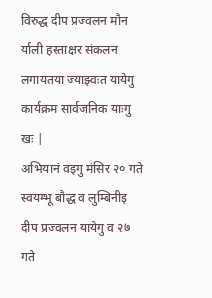विरुद्ध दीप प्रज्वलन मौन र्याली हस्ताक्षर संकलन लगायतया ज्याझ्वःत यायेगु कार्यक्रम सार्वजनिक याःगु खः |
अभियानं वइगु मंसिर २० गते स्वयम्भू बौद्ध व लुम्बिनीइ दीप प्रज्वलन यायेगु व २७ गते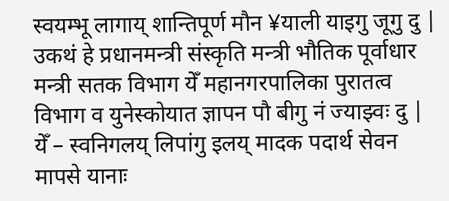स्वयम्भू लागाय् शान्तिपूर्ण मौन ¥याली याइगु जूगु दु |
उकथं हे प्रधानमन्त्री संस्कृति मन्त्री भौतिक पूर्वाधार मन्त्री सतक विभाग येँ महानगरपालिका पुरातत्व विभाग व युनेस्कोयात ज्ञापन पौ बीगु नं ज्याझ्वः दु |
येँ – स्वनिगलय् लिपांगु इलय् मादक पदार्थ सेवन मापसे यानाः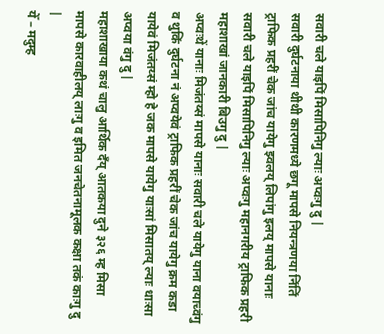सवारी चले याइपिं मिसापिनिगु ल्याः अप्वःगु दु |
सवारी दुर्घटनाया थीथी कारणमध्ये छगू मापसे नियन्त्रणया निंतिं ट्राफिक प्रहरीं चेक जांच यायेगु झ्वलय् लिपांगु इलय् मापसे यानाः सवारी चले याइपिं मिसापिनिगु ल्याः अप्वःगु महानगरीय ट्राफिक प्रहरी महाशाखां जानकारी बिउगु दु |
अप्वःथें यानाः मिजंतय्सं मापसे यानाः सवारी चले यायेगु याना वयाच्वंगु व थुकिं दुर्घटना नं अप्वयेवं ट्राफिक प्रहरीं चेक जांच यायेगु क्रम कडा यायेवं मिजंतय्सं म्हो हे जक मापसे यायेगु याःसां मिसातय् ल्याः धाःसा अप्वया वंगु दु |
महाशाखाया कथं चालु आर्थिक दँय् आतकया दुने ३२६ म्ह मिसा मापसे कारवाहीलय् लाःगु व इमित जनचेतनामूलक कक्षा तकं काःगु दु |
येँ – मदुम्ह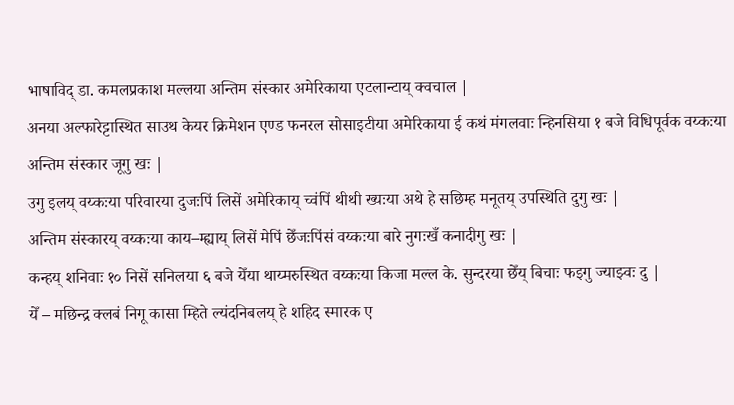भाषाविद् डा. कमलप्रकाश मल्लया अन्तिम संस्कार अमेरिकाया एटलान्टाय् क्वचाल |
अनया अल्फारेट्टास्थित साउथ केयर क्रिमेशन एण्ड फनरल सोसाइटीया अमेरिकाया ई कथं मंगलवाः न्हिनसिया १ बजे विधिपूर्वक वय्कःया अन्तिम संस्कार जूगु खः |
उगु इलय् वय्कःया परिवारया दुजःपिं लिसें अमेरिकाय् च्वंपिं थीथी ख्यःया अथे हे सछिम्ह मनूतय् उपस्थिति दुगु खः |
अन्तिम संस्कारय् वय्कःया काय–म्ह्याय् लिसें मेपिं छेँजःपिंसं वय्कःया बारे नुगःखँ कनादीगु खः |
कन्हय् शनिवाः १० निसें सनिलया ६ बजे येँया थाय्मरुस्थित वय्कःया किजा मल्ल के. सुन्दरया छेँय् बिचाः फइगु ज्याझ्वः दु |
येँ – मछिन्द्र क्लबं निगू कासा म्हिते ल्यंदनिबलय् हे शहिद स्मारक ए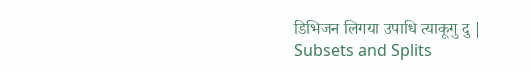डिभिजन लिगया उपाधि त्याकूगु दु |
Subsets and Splits